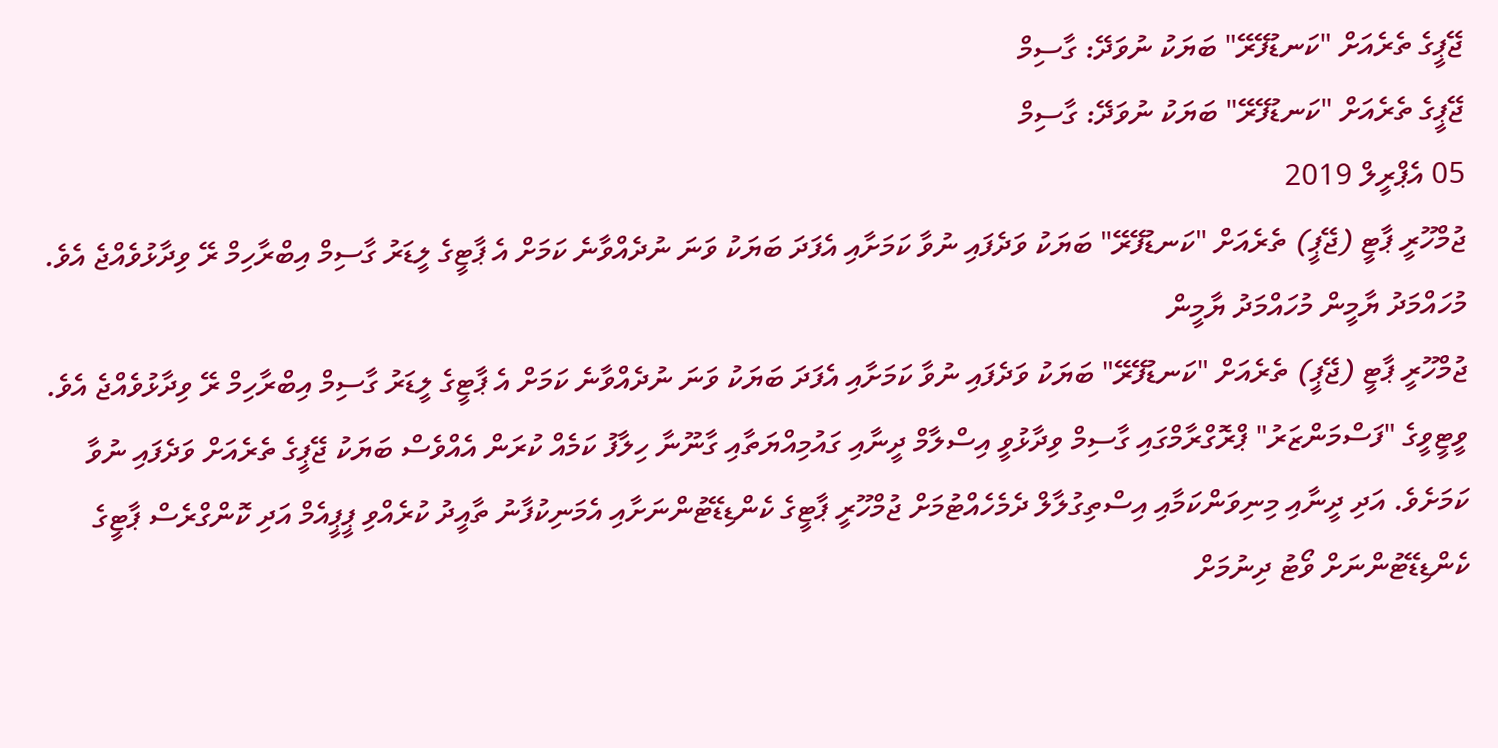ޖޭޕީގެ ތެރެއަށް "ކަނޑުފޭރޭ" ބަޔަކު ނުވަދޭ: ގާސިމް
ޖޭޕީގެ ތެރެއަށް "ކަނޑުފޭރޭ" ބަޔަކު ނުވަދޭ: ގާސިމް
05 އެޕްރީލް 2019
ޖުމްހޫރީ ޕާޓީ (ޖޭޕީ) ތެރެއަށް "ކަނޑުފޭރޭ" ބަޔަކު ވަދެފައި ނުވާ ކަމަށާއި އެފަދަ ބަޔަކު ވަނަ ނުދެއްވާނެ ކަމަށް އެ ޕާޓީގެ ލީޑަރު ގާސިމް އިބްރާހިމް ރޭ ވިދާޅުވެއްޖެ އެވެ.
މުހައްމަދު ޔާމީން މުހައްމަދު ޔާމީން
ޖުމްހޫރީ ޕާޓީ (ޖޭޕީ) ތެރެއަށް "ކަނޑުފޭރޭ" ބަޔަކު ވަދެފައި ނުވާ ކަމަށާއި އެފަދަ ބަޔަކު ވަނަ ނުދެއްވާނެ ކަމަށް އެ ޕާޓީގެ ލީޑަރު ގާސިމް އިބްރާހިމް ރޭ ވިދާޅުވެއްޖެ އެވެ.
ވީޓީވީގެ "ފަސްމަންޒަރު" ޕްރޮގްރާމްގައި ގާސިމް ވިދާޅުވީ އިސްލާމް ދީނާއި ގައުމިއްޔަތާއި ގާނޫނާ ހިލާފު ކަމެއް ކުރަން އެއްވެސް ބަޔަކު ޖޭޕީގެ ތެރެއަށް ވަދެފައި ނުވާ ކަމަށެވެ. އަދި ދީނާއި މިނިވަންކަމާއި އިސްތިގުލާލް ދެމެހެއްޓުމަށް ޖުމްހޫރީ ޕާޓީގެ ކެންޑިޑޭޓުންނަށާއި އެމަނިކުފާނު ތާއީދު ކުރެއްވި ޕީޕީއެމް އަދި ކޮންގްރެސް ޕާޓީގެ ކެންޑިޑޭޓުންނަށް ވޯޓު ދިނުމަށް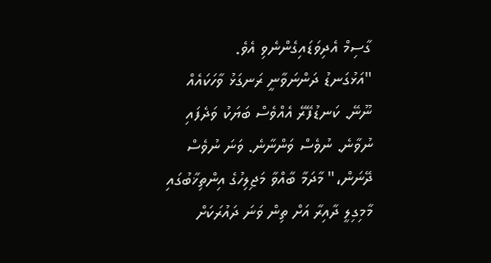ގާސިމް އެދިވަޑައިގެންނެވި އެވެ.
"އަޅުގަނޑު ދަންނަވާނީ ރަނގަޅު ވާހަކައެއް ނޫނޭ. ކަނޑުފޭރޭ އެއްވެސް ބަޔަކު ވަދެފައި ނުވާނެ. ނުވެސް ވަންނާނެ. ވަނަ ނުވެސް ދޭނަން،" މާދަމާ ބާއްވާ މަޖިލިހުގެ އިންތިޚާބުގައި މާމިގިލީ ދާއިރާ އަށް ތިން ވަނަ ދައުރަކަށް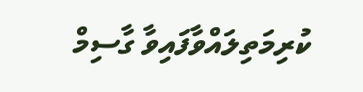ކުރިމަތިލައްވާފައިވާ ގާސިމް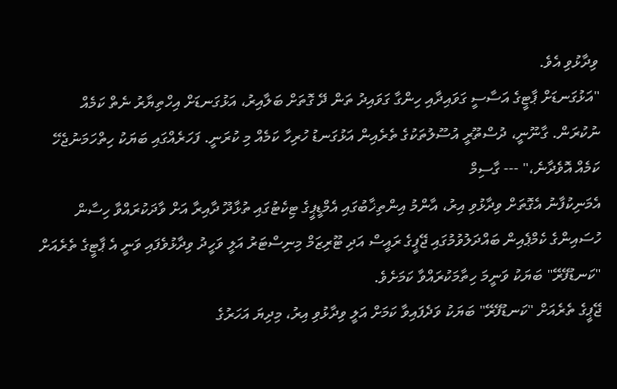ވިދާޅުވި އެވެ.
"އަޅުގަނޑަށް ޕާޓީގެ އަސާސީ ގަވައިދާއި ހިންގާ ގަވައިދު ތަން ދޭ ގޮތަށް ބަލާއިރު، އަޅުގަނޑަށް އިހްތިޔާރު ނެތް ކަމެއް ނުކުރަން. ގާނޫނީ، ދުސްތޫރީ އުސޫލުތަކުގެ ތެރެއިން އަޅުގަނޑު ހުރިހާ ކަމެއް މި ކުރަނީ. ފަހަރެއްގައި ބަޔަކު ހިތްހަމަނުޖެހޭ ކަމެއް އޮވެދާނެ،" --- ގާސިމް
އެމަނިކުފާނު އެގޮތަށް ވިދާޅުވި އިރު، އާންމު އިންތިޚާބުގައި އެމްޑީޕީގެ ޓިކެޓުގައި ތުޅާދޫ ދާއިރާ އަށް ވާދަކުރައްވާ ހިސާން ހުސައިންގެ ކެމްޕެއިން ބައްދަލުވުމުގައި ޖޭޕީގެ ރައީސް އަދި ޓޫރިޒަމް މިނިސްޓަރު އަލީ ވަހީދު ވިދާޅުވެފައި ވަނީ އެ ޕާޓީގެ ތެރެއަށް "ކަނޑުފޭރޭ" ބަޔަކު ވަނީމަ ހިތާމަކުރައްވާ ކަމަށެވެ.
ޖޭޕީގެ ތެރެއަށް "ކަނޑުފޭރޭ" ބަޔަކު ވަދެފައިވާ ކަމަށް އަލީ ވިދާޅުވި އިރު، މިދިޔަ އަހަރުގެ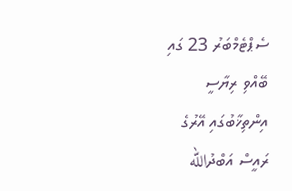ސެޕްޓެމްބަރު 23 ގައި ބޭއްވި ރިޔާސީ އިންތިޚާބުގައި އޭރުގެ ރައީސް އަބްދުالله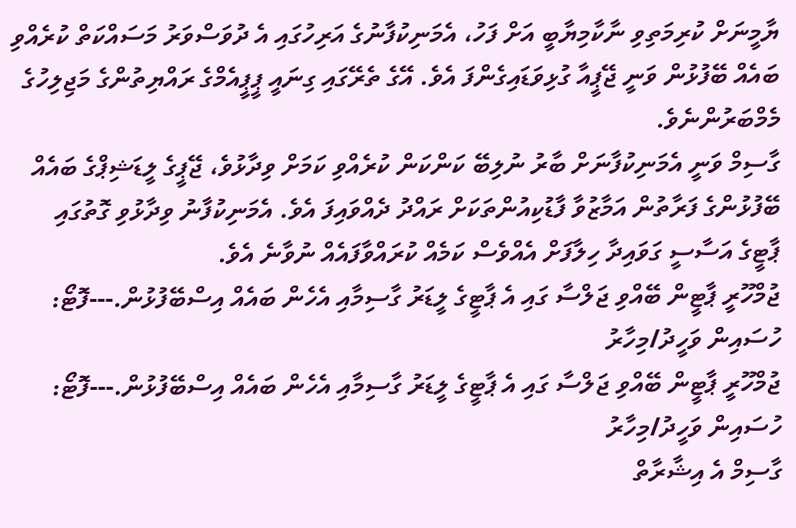ޔާމީނަށް ކުރިމަތިވި ނާކާމިޔާބީ އަށް ފަހު، އެމަނިކުފާނުގެ އަރިހުގައި އެ ދުވަސްވަރު މަސައްކަތް ކުރެއްވި ބައެއް ބޭފުޅުން ވަނީ ޖޭޕީއާ ގުޅިވަޑައިގެންފަ އެވެ. އޭގެ ތެރޭގައި ގިނައީ ޕީޕީއެމްގެ ރައްޔިތުންގެ މަޖިލިހުގެ މެމްބަރުންނެވެ.
ގާސިމް ވަނީ އެމަނިކުފާނަށް ބާރު ނުލިބޭ ކަންކަން ކުރެއްވި ކަމަށް ވިދާޅުވެ، ޖޭޕީގެ ލީޑަޝިޕްގެ ބައެއް ބޭފުޅުންގެ ފަރާތުން އަމާޒުވާ ފާޑުކިއުންތަކަށް ރައްދު ދެއްވައިފަ އެވެ. އެމަނިކުފާނު ވިދާޅުވި ގޮތުގައި ޕާޓީގެ އަސާސީ ގަވައިދާ ހިލާފަށް އެއްވެސް ކަމެއް ކުރައްވާފައެއް ނުވާނެ އެވެ.
ޖުމްހޫރީ ޕާޓީން ބޭއްވި ޖަލްސާ ގައި އެ ޕާޓީގެ ލީޑަރު ގާސިމާއި އެހެން ބައެއް އިސްބޭފުޅުން.---ފޮޓޯ: ހުސައިން ވަހީދު/މިހާރު
ޖުމްހޫރީ ޕާޓީން ބޭއްވި ޖަލްސާ ގައި އެ ޕާޓީގެ ލީޑަރު ގާސިމާއި އެހެން ބައެއް އިސްބޭފުޅުން.---ފޮޓޯ: ހުސައިން ވަހީދު/މިހާރު
ގާސިމް އެ އިޝާރާތް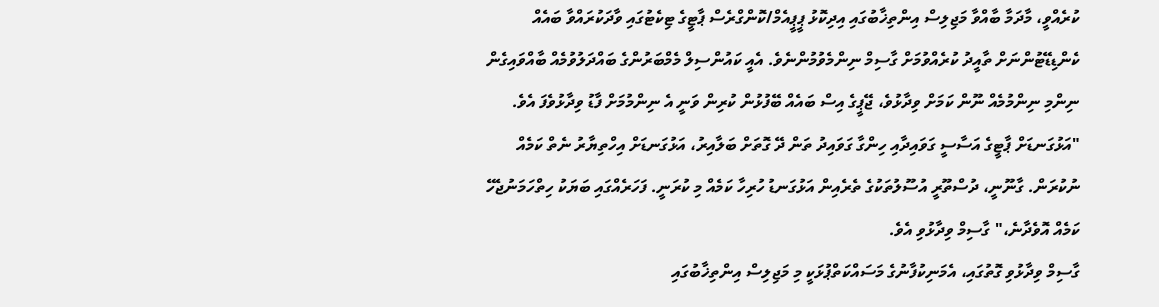ކުރެއްވީ، މާދަމާ ބާއްވާ މަޖިލިސް އިންތިޚާބުގައި އިދިކޮޅު ޕީޕީއެމް/ކޮންގްރެސް ޕާޓީގެ ޓިކެޓުގައި ވާދަކުރައްވާ ބައެއް ކެންޑިޑޭޓުންނަށް ތާއީދު ކުރެއްވުމަށް ގާސިމް ނިންމެވުމުންނެވެ. އެއީ ކައުންސިލް މެމްބަރުންގެ ބައްދަލުވުމެއް ބާއްވައިގެން ނިންމި ނިންމުމެއް ނޫން ކަމަށް ވިދާޅުވެ، ޖޭޕީގެ އިސް ބައެއް ބޭފުޅުން ކުރިން ވަނީ އެ ނިންމުމަށް ފާޑު ވިދާޅުވެފަ އެވެ.
"އަޅުގަނޑަށް ޕާޓީގެ އަސާސީ ގަވައިދާއި ހިންގާ ގަވައިދު ތަން ދޭ ގޮތަށް ބަލާއިރު، އަޅުގަނޑަށް އިހްތިޔާރު ނެތް ކަމެއް ނުކުރަން. ގާނޫނީ، ދުސްތޫރީ އުސޫލުތަކުގެ ތެރެއިން އަޅުގަނޑު ހުރިހާ ކަމެއް މި ކުރަނީ. ފަހަރެއްގައި ބަޔަކު ހިތްހަމަނުޖެހޭ ކަމެއް އޮވެދާނެ،" ގާސިމް ވިދާޅުވި އެވެ.
ގާސިމް ވިދާޅުވި ގޮތުގައި، އެމަނިކުފާނުގެ މަސައްކަތްޕުޅަކީ މި މަޖިލިސް އިންތިޚާބުގައި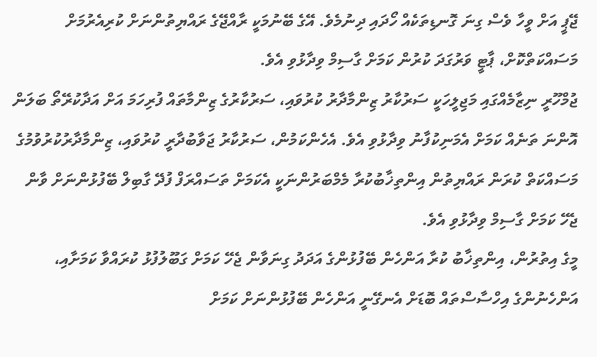ޖޭޕީ އަށް ވީހާ ވެސް ގިނަ ގޮނޑިތަކެއް ހޯދައި ދިނުމެވެ. އޭގެ ބޭނުމަކީ ރާއްޖޭގެ ރައްޔިތުންނަށް ކުރިއެރުމަށް މަސައްކަތްކޮށް، ޕާޓީ ވަރުގަދަ ކުރުން ކަމަށް ގާސިމް ވިދާޅުވި އެވެ.
ޖުމްހޫރީ ނިޒާމެއްގައި މަޖިލީހަކީ ސަރުކާރު ޒިންމާދާރު ކުރުވައި، ސަރުކާރުގެ ޒިންމާތައް ފުރިހަމަ އަށް އަދާކުރޭތޯ ބަލަން އޮންނަ ތަނެއް ކަމަށް އެމަނިކުފާނު ވިދާޅުވި އެވެ. އެހެންކަމުން، ސަރުކާރު ޖަވާބުދާރީ ކުރުވައި، ޒިންމާދާރުކުރުވުމުގެ މަސައްކަތް ކުރަން ރައްޔިތުން އިންތިޚާބުކުރާ މެމްބަރުންނަކީ އެކަމަށް ތަސައްރަފް ފުދޭ ގާބިލް ބޭފުޅުންނަށް ވާން ޖެހޭ ކަމަށް ގާސިމް ވިދާޅުވި އެވެ.
މީގެ އިތުރުން، އިންތިޚާބު ކުރާ އަންހެން ބޭފުޅުންގެ އަދަދު ގިނަވާން ޖެހޭ ކަމަށް ގަބޫލުފުޅު ކުރައްވާ ކަމަށާއި، އަންހެނުންގެ އިހްސާސްތައް ބޮޑަށް އެނގޭނީ އަންހެން ބޭފުޅުންނަށް ކަމަށް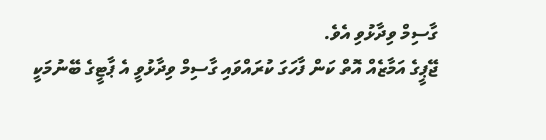ގާސިމް ވިދާޅުވި އެވެ.
ޖޭޕީގެ އަމާޒެއް އޮތް ކަން ފާހަގަ ކުރައްވައި ގާސިމް ވިދާޅުވީ އެ ޕާޓީގެ ބޭނުމަކީ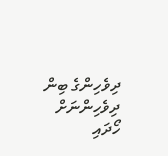ދިވެހިންގެ ބިން ދިވެހިންނަށް ހޯދައި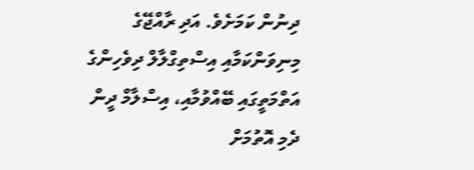ދިނުން ކަމަށެވެ. އަދި ރާއްޖޭގެ މިނިވަންކަމާއި އިސްތިގްލާލް ދިވެހިންގެ އަތްމަތީގައި ބޭއްވުމާއި، އިސްލާމް ދީން ދެމި އޮތުމަށް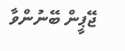ޖޭޕީން ބޭނުންވާ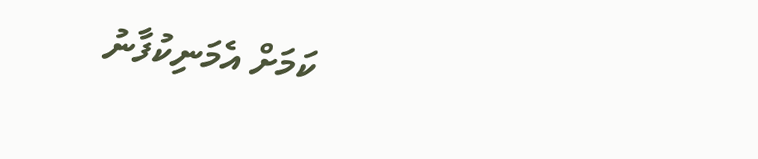ކަމަށް އެމަނިކުފާނު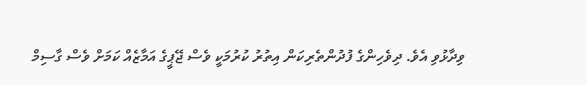ވިދާޅުވި އެވެ. ދިވެހިންގެ ފުދުންތެރިކަން އިތުރު ކުރުމަކީ ވެސް ޖޭޕީގެ އަމާޒެއް ކަމަށް ވެސް ގާސިމް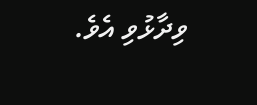ވިދާޅުވި އެވެ.